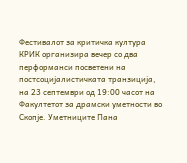Фестивалот за критичка култура КРИК организира вечер со два перформанси посветени на постсоцијалистичката транзиција, на 23 септември од 19:00 часот на Факултетот за драмски уметности во Скопје. Уметниците Пана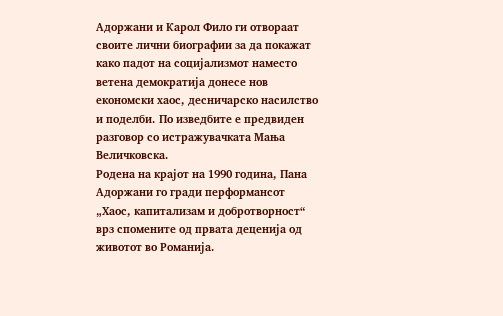Адоржани и Карол Фило ги отвораат своите лични биографии за да покажат како падот на социјализмот наместо ветена демократија донесе нов економски хаос, десничарско насилство и поделби. По изведбите е предвиден разговор со истражувачката Мања Величковска.
Родена на крајот на 1990 година, Пана Адоржани го гради перформансот „Хаос, капитализам и добротворност“ врз спомените од првата деценија од животот во Романија.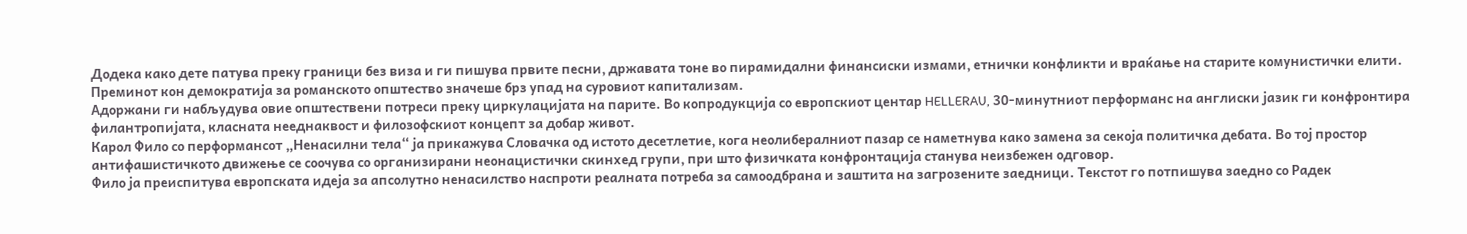Додека како дете патува преку граници без виза и ги пишува првите песни, државата тоне во пирамидални финансиски измами, етнички конфликти и враќање на старите комунистички елити. Преминот кон демократија за романското општество значеше брз упад на суровиот капитализам.
Адоржани ги набљудува овие општествени потреси преку циркулацијата на парите. Во копродукција со европскиот центар HELLERAU, 30-минутниот перформанс на англиски јазик ги конфронтира филантропијата, класната нееднаквост и филозофскиот концепт за добар живот.
Карол Фило со перформансот „Ненасилни тела“ ја прикажува Словачка од истото десетлетие, кога неолибералниот пазар се наметнува како замена за секоја политичка дебата. Во тој простор антифашистичкото движење се соочува со организирани неонацистички скинхед групи, при што физичката конфронтација станува неизбежен одговор.
Фило ја преиспитува европската идеја за апсолутно ненасилство наспроти реалната потреба за самоодбрана и заштита на загрозените заедници. Текстот го потпишува заедно со Радек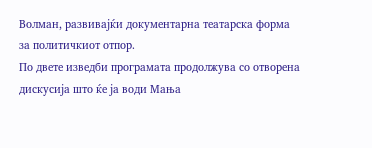Волман, развивајќи документарна театарска форма за политичкиот отпор.
По двете изведби програмата продолжува со отворена дискусија што ќе ја води Мања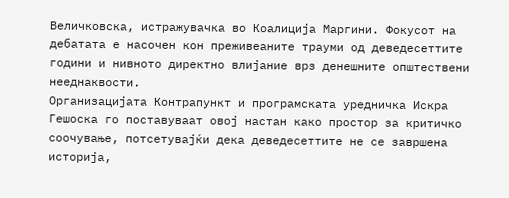Величковска, истражувачка во Коалиција Маргини. Фокусот на дебатата е насочен кон преживеаните трауми од деведесеттите години и нивното директно влијание врз денешните општествени нееднаквости.
Организацијата Контрапункт и програмската уредничка Искра Гешоска го поставуваат овој настан како простор за критичко соочување, потсетувајќи дека деведесеттите не се завршена историја,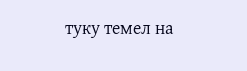туку темел на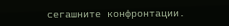сегашните конфронтации.